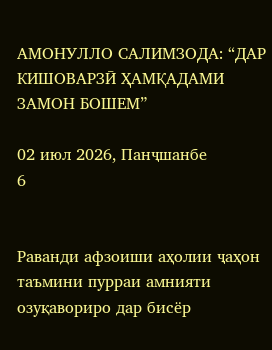АМОНУЛЛО САЛИМЗОДА: “ДАР КИШОВАРЗӢ ҲАМҚАДАМИ ЗАМОН БОШЕМ”

02 июл 2026, Панҷшанбе
6


Раванди афзоиши аҳолии ҷаҳон таъмини пурраи амнияти озуқавориро дар бисёр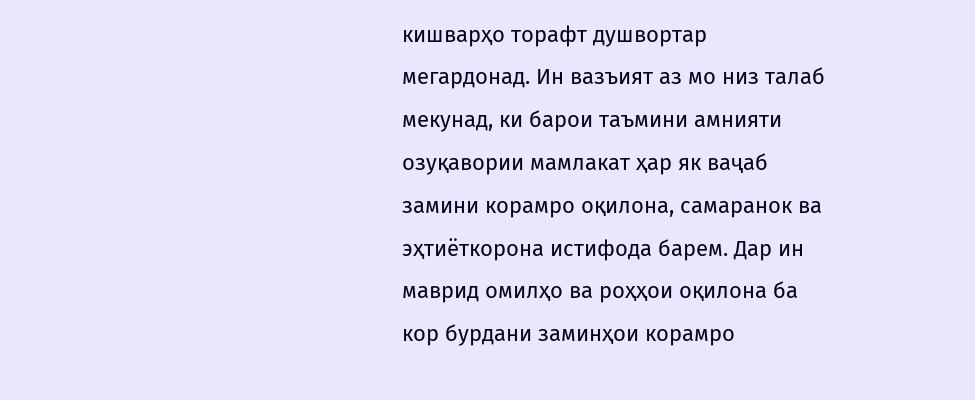кишварҳо торафт душвортар мегардонад. Ин вазъият аз мо низ талаб мекунад, ки барои таъмини амнияти озуқавории мамлакат ҳар як ваҷаб замини корамро оқилона, самаранок ва эҳтиёткорона истифода барем. Дар ин маврид омилҳо ва роҳҳои оқилона ба кор бурдани заминҳои корамро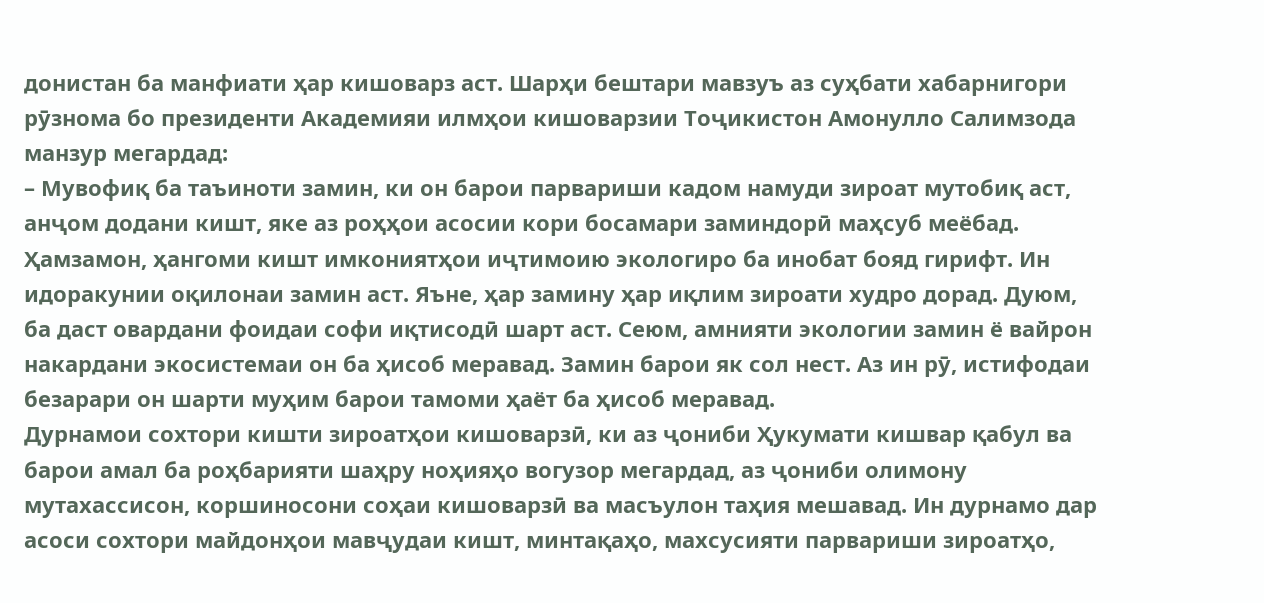донистан ба манфиати ҳар кишоварз аст. Шарҳи бештари мавзуъ аз суҳбати хабарнигори рӯзнома бо президенти Академияи илмҳои кишоварзии Тоҷикистон Амонулло Салимзода манзур мегардад:
– Мувофиқ ба таъиноти замин, ки он барои парвариши кадом намуди зироат мутобиқ аст, анҷом додани кишт, яке аз роҳҳои асосии кори босамари заминдорӣ маҳсуб меёбад. Ҳамзамон, ҳангоми кишт имкониятҳои иҷтимоию экологиро ба инобат бояд гирифт. Ин идоракунии оқилонаи замин аст. Яъне, ҳар замину ҳар иқлим зироати худро дорад. Дуюм, ба даст овардани фоидаи софи иқтисодӣ шарт аст. Сеюм, амнияти экологии замин ё вайрон накардани экосистемаи он ба ҳисоб меравад. Замин барои як сол нест. Аз ин рӯ, истифодаи безарари он шарти муҳим барои тамоми ҳаёт ба ҳисоб меравад.
Дурнамои сохтори кишти зироатҳои кишоварзӣ, ки аз ҷониби Ҳукумати кишвар қабул ва барои амал ба роҳбарияти шаҳру ноҳияҳо вогузор мегардад, аз ҷониби олимону мутахассисон, коршиносони соҳаи кишоварзӣ ва масъулон таҳия мешавад. Ин дурнамо дар асоси сохтори майдонҳои мавҷудаи кишт, минтақаҳо, махсусияти парвариши зироатҳо,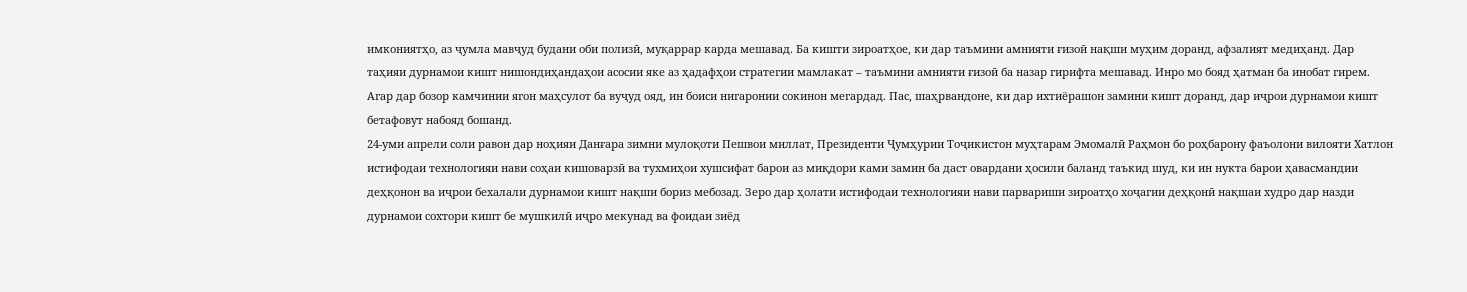имкониятҳо, аз ҷумла мавҷуд будани оби полизӣ, муқаррар карда мешавад. Ба кишти зироатҳое, ки дар таъмини амнияти ғизоӣ нақши муҳим доранд, афзалият медиҳанд. Дар таҳияи дурнамои кишт нишондиҳандаҳои асосии яке аз ҳадафҳои стратегии мамлакат – таъмини амнияти ғизоӣ ба назар гирифта мешавад. Инро мо бояд ҳатман ба инобат гирем. Агар дар бозор камчинии ягон маҳсулот ба вуҷуд ояд, ин боиси нигаронии сокинон мегардад. Пас, шаҳрвандоне, ки дар ихтиёрашон замини кишт доранд, дар иҷрои дурнамои кишт бетафовут набояд бошанд.
24-уми апрели соли равон дар ноҳияи Данғара зимни мулоқоти Пешвои миллат, Президенти Ҷумҳурии Тоҷикистон муҳтарам Эмомалӣ Раҳмон бо роҳбарону фаъолони вилояти Хатлон истифодаи технологияи нави соҳаи кишоварзӣ ва тухмиҳои хушсифат барои аз миқдори ками замин ба даст овардани ҳосили баланд таъкид шуд, ки ин нукта барои ҳавасмандии деҳқонон ва иҷрои бехалали дурнамои кишт нақши бориз мебозад. Зеро дар ҳолати истифодаи технологияи нави парвариши зироатҳо хоҷагии деҳқонӣ нақшаи худро дар назди дурнамои сохтори кишт бе мушкилӣ иҷро мекунад ва фоидаи зиёд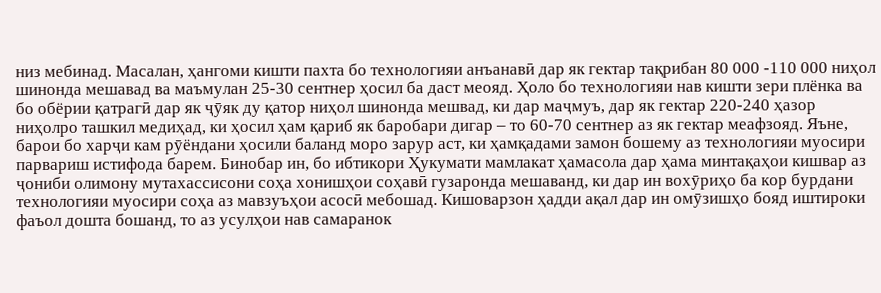низ мебинад. Масалан, ҳангоми кишти пахта бо технологияи анъанавӣ дар як гектар тақрибан 80 000 -110 000 ниҳол шинонда мешавад ва маъмулан 25-30 сентнер ҳосил ба даст меояд. Ҳоло бо технологияи нав кишти зери плёнка ва бо обёрии қатрагӣ дар як ҷӯяк ду қатор ниҳол шинонда мешвад, ки дар маҷмуъ, дар як гектар 220-240 ҳазор ниҳолро ташкил медиҳад, ки ҳосил ҳам қариб як баробари дигар – то 60-70 сентнер аз як гектар меафзояд. Яъне, барои бо харҷи кам рӯёндани ҳосили баланд моро зарур аст, ки ҳамқадами замон бошему аз технологияи муосири парвариш истифода барем. Бинобар ин, бо ибтикори Ҳукумати мамлакат ҳамасола дар ҳама минтақаҳои кишвар аз ҷониби олимону мутахассисони соҳа хонишҳои соҳавӣ гузаронда мешаванд, ки дар ин вохӯриҳо ба кор бурдани технологияи муосири соҳа аз мавзуъҳои асосӣ мебошад. Кишоварзон ҳадди ақал дар ин омӯзишҳо бояд иштироки фаъол дошта бошанд, то аз усулҳои нав самаранок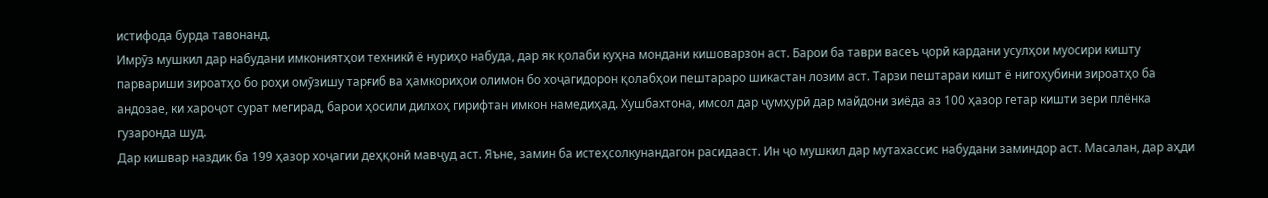истифода бурда тавонанд.
Имрӯз мушкил дар набудани имкониятҳои техникӣ ё нуриҳо набуда, дар як қолаби куҳна мондани кишоварзон аст. Барои ба таври васеъ ҷорӣ кардани усулҳои муосири кишту парвариши зироатҳо бо роҳи омӯзишу тарғиб ва ҳамкориҳои олимон бо хоҷагидорон қолабҳои пештараро шикастан лозим аст. Тарзи пештараи кишт ё нигоҳубини зироатҳо ба андозае, ки хароҷот сурат мегирад, барои ҳосили дилхоҳ гирифтан имкон намедиҳад. Хушбахтона, имсол дар ҷумҳурӣ дар майдони зиёда аз 100 ҳазор гетар кишти зери плёнка гузаронда шуд.
Дар кишвар наздик ба 199 ҳазор хоҷагии деҳқонӣ мавҷуд аст. Яъне, замин ба истеҳсолкунандагон расидааст. Ин ҷо мушкил дар мутахассис набудани заминдор аст. Масалан, дар аҳди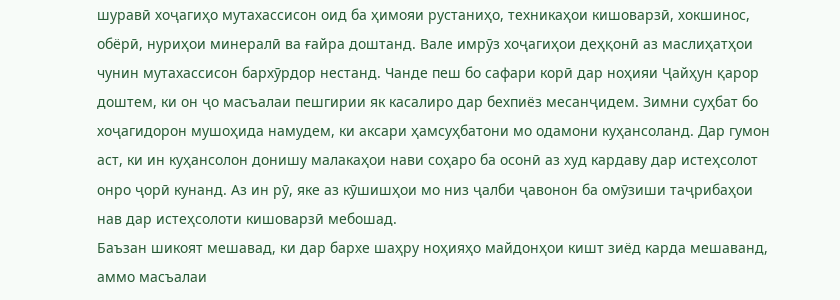шуравӣ хоҷагиҳо мутахассисон оид ба ҳимояи рустаниҳо, техникаҳои кишоварзӣ, хокшинос, обёрӣ, нуриҳои минералӣ ва ғайра доштанд. Вале имрӯз хоҷагиҳои деҳқонӣ аз маслиҳатҳои чунин мутахассисон бархӯрдор нестанд. Чанде пеш бо сафари корӣ дар ноҳияи Ҷайҳун қарор доштем, ки он ҷо масъалаи пешгирии як касалиро дар бехпиёз месанҷидем. Зимни суҳбат бо хоҷагидорон мушоҳида намудем, ки аксари ҳамсуҳбатони мо одамони куҳансоланд. Дар гумон аст, ки ин куҳансолон донишу малакаҳои нави соҳаро ба осонӣ аз худ кардаву дар истеҳсолот онро ҷорӣ кунанд. Аз ин рӯ, яке аз кӯшишҳои мо низ ҷалби ҷавонон ба омӯзиши таҷрибаҳои нав дар истеҳсолоти кишоварзӣ мебошад.
Баъзан шикоят мешавад, ки дар бархе шаҳру ноҳияҳо майдонҳои кишт зиёд карда мешаванд, аммо масъалаи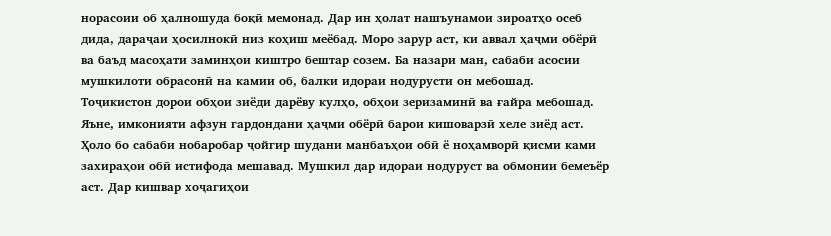норасоии об ҳалношуда боқӣ мемонад. Дар ин ҳолат нашъунамои зироатҳо осеб дида, дараҷаи ҳосилнокӣ низ коҳиш меёбад. Моро зарур аст, ки аввал ҳаҷми обёрӣ ва баъд масоҳати заминҳои киштро бештар созем. Ба назари ман, сабаби асосии мушкилоти обрасонӣ на камии об, балки идораи нодурусти он мебошад.
Тоҷикистон дорои обҳои зиёди дарёву кулҳо, обҳои зеризаминӣ ва ғайра мебошад. Яъне, имконияти афзун гардондани ҳаҷми обёрӣ барои кишоварзӣ хеле зиёд аст. Ҳоло бо сабаби нобаробар ҷойгир шудани манбаъҳои обӣ ё ноҳамворӣ қисми ками захираҳои обӣ истифода мешавад. Мушкил дар идораи нодуруст ва обмонии бемеъёр аст. Дар кишвар хоҷагиҳои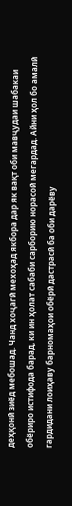деҳқонӣ зиёд мебошад. Чанд хоҷагӣ мехоҳад якбора дар як вақт оби мавҷудаи шабакаи обёриро истифода барад, ки ин ҳолат сабаби сарборию норасоӣ мегардад. Айни ҳол бо амалӣ гардидани лоиҳаву барномаҳои обёрӣ дастрасӣ ба оби дарёву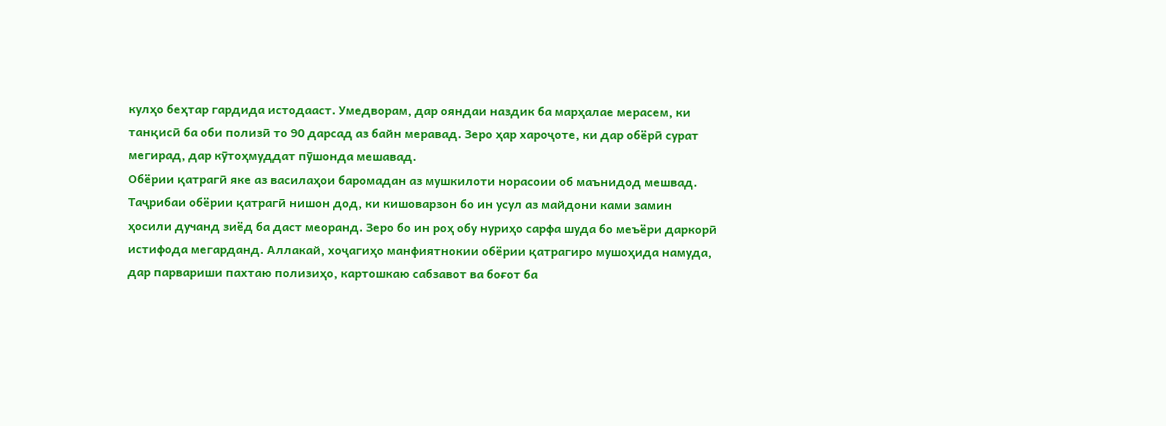кулҳо беҳтар гардида истодааст. Умедворам, дар ояндаи наздик ба марҳалае мерасем, ки танқисӣ ба оби полизӣ то 90 дарсад аз байн меравад. Зеро ҳар хароҷоте, ки дар обёрӣ сурат мегирад, дар кӯтоҳмуддат пӯшонда мешавад.
Обёрии қатрагӣ яке аз василаҳои баромадан аз мушкилоти норасоии об маънидод мешвад.
Таҷрибаи обёрии қатрагӣ нишон дод, ки кишоварзон бо ин усул аз майдони ками замин ҳосили дучанд зиёд ба даст меоранд. Зеро бо ин роҳ обу нуриҳо сарфа шуда бо меъёри даркорӣ истифода мегарданд. Аллакай, хоҷагиҳо манфиятнокии обёрии қатрагиро мушоҳида намуда, дар парвариши пахтаю полизиҳо, картошкаю сабзавот ва боғот ба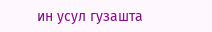ин усул гузашта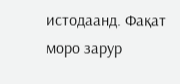истодаанд. Фақат моро зарур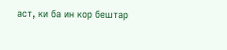аст, ки ба ин кор бештар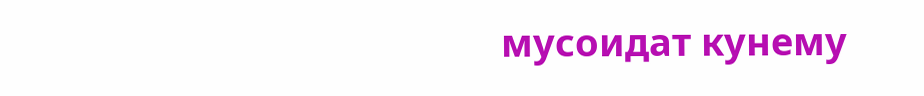мусоидат кунему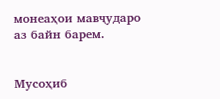монеаҳои мавҷударо аз байн барем.


Мусоҳиб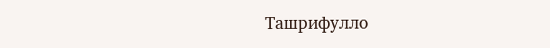Ташрифулло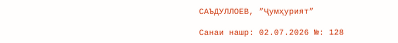САЪДУЛЛОЕВ, ”Ҷумҳурият”

Санаи нашр: 02.07.2026 №: 128